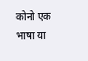कोनो एक भाषा या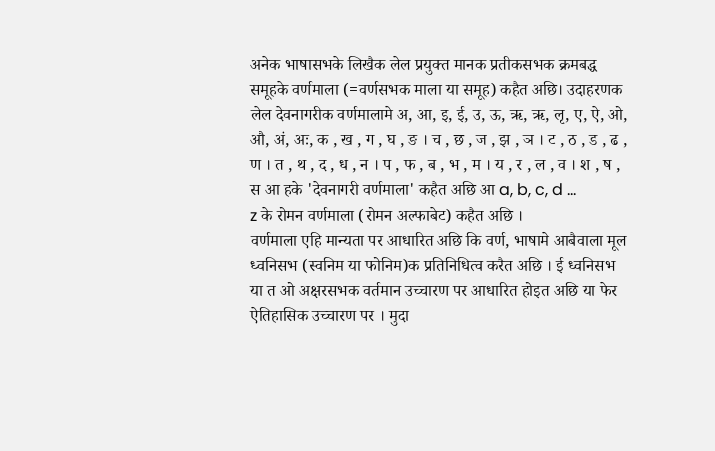अनेक भाषासभके लिखैक लेल प्रयुक्त मानक प्रतीकसभक क्रमबद्ध समूहके वर्णमाला (=वर्णसभक माला या समूह) कहैत अछि। उदाहरणक लेल देवनागरीक वर्णमालामे अ, आ, इ, ई, उ, ऊ, ऋ, ऋ, लृ, ए, ऐ, ओ, औ, अं, अः, क , ख , ग , घ , ङ । च , छ , ज , झ , ञ । ट , ठ , ड , ढ , ण । त , थ , द , ध , न । प , फ , ब , भ , म । य , र , ल , व । श , ष , स आ हके 'देवनागरी वर्णमाला' कहैत अछि आ a, b, c, d ...
z के रोमन वर्णमाला (रोमन अल्फाबेट) कहैत अछि ।
वर्णमाला एहि मान्यता पर आधारित अछि कि वर्ण, भाषामे आबैवाला मूल ध्वनिसभ (स्वनिम या फोनिम)क प्रतिनिधित्व करैत अछि । ई ध्वनिसभ या त ओ अक्षरसभक वर्तमान उच्चारण पर आधारित होइत अछि या फेर ऐतिहासिक उच्चारण पर । मुदा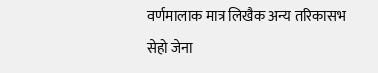वर्णमालाक मात्र लिखैक अन्य तरिकासभ सेहो जेना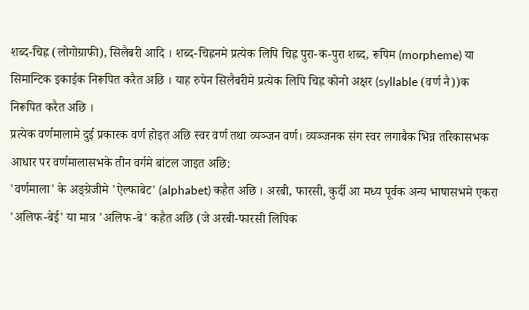शब्द-चिह्न (लोगोग्राफी), सिलैबरी आदि । शब्द-चिह्ननमे प्रत्येक लिपि चिह्न पुरा-क-पुरा शब्द, रूपिम (morpheme) या सिमान्टिक इकाईक निरूपित करैत अछि । याह रुपेन सिलैबरीमे प्रत्येक लिपि चिह्न कोनो अक्षर (syllable (वर्ण नै))क निरूपित करैत अछि ।
प्रत्येक वर्णमालामे दुई प्रकारक वर्ण होइत अछि स्वर वर्ण तथा व्यञ्जन वर्ण। व्यञ्जनक संग स्वर लगाबैक भिन्न तरिकासभक आधार पर वर्णमालासभके तीन वर्गमे बांटल जाइत अछि:
'वर्णमाला' के अङ्ग्रेजीमे 'ऐल्फाबेट' (alphabet) कहैत अछि । अरबी, फारसी, कुर्दी आ मध्य पूर्वक अन्य भाषासभमे एकरा 'अलिफ-बेई' या मात्र 'अलिफ-बे' कहैत अछि (जे अरबी-फारसी लिपिक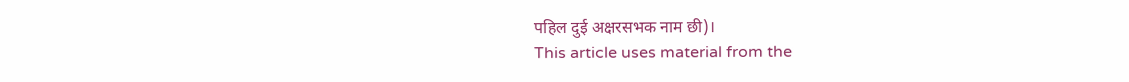पहिल दुई अक्षरसभक नाम छी)।
This article uses material from the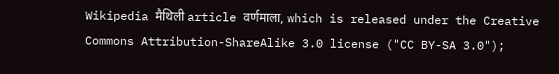Wikipedia मैथिली article वर्णमाला, which is released under the Creative Commons Attribution-ShareAlike 3.0 license ("CC BY-SA 3.0");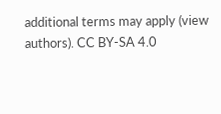additional terms may apply (view authors). CC BY-SA 4.0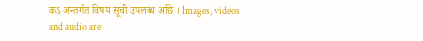कऽ अन्तर्गत विषय सूची उपलब्ध अछि । Images, videos and audio are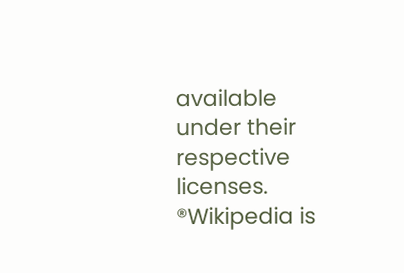available under their respective licenses.
®Wikipedia is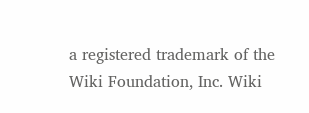a registered trademark of the Wiki Foundation, Inc. Wiki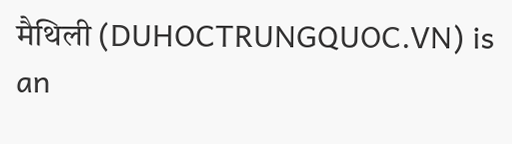मैथिली (DUHOCTRUNGQUOC.VN) is an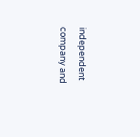independent company and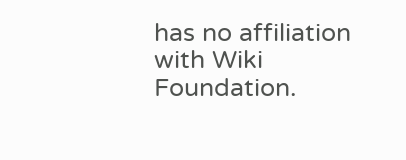has no affiliation with Wiki Foundation.